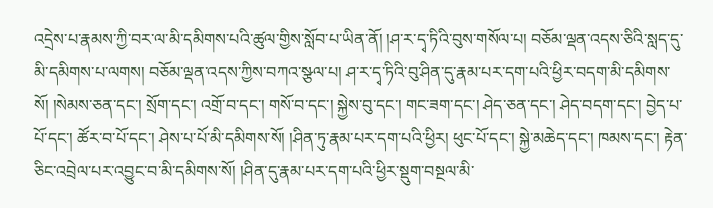འདྲེས་པ་རྣམས་ཀྱི་བར་ལ་མི་དམིགས་པའི་ཚུལ་གྱིས་སློབ་པ་ཡིན་ནོ། །ཤ་ར་དྭ་ཏིའི་བུས་གསོལ་པ། བཅོམ་ལྡན་འདས་ཅིའི་སླད་དུ་མི་དམིགས་པ་ལགས། བཅོམ་ལྡན་འདས་ཀྱིས་བཀའ་སྩལ་པ། ཤ་ར་དྭ་ཏིའི་བུ་ཤིན་དུ་རྣམ་པར་དག་པའི་ཕྱིར་བདག་མི་དམིགས་སོ། །སེམས་ཅན་དང་། སྲོག་དང་། འགྲོ་བ་དང་། གསོ་བ་དང་། སྐྱེས་བུ་དང་། གང་ཟག་དང་། ཤེད་ཅན་དང་། ཤེད་བདག་དང་། བྱེད་པ་པོ་དང་། ཚོར་བ་པོ་དང་། ཤེས་པ་པོ་མི་དམིགས་སོ། །ཤིན་ཏུ་རྣམ་པར་དག་པའི་ཕྱིར། ཕུང་པོ་དང་། སྐྱེ་མཆེད་དང་། ཁམས་དང་། རྟེན་ཅིང་འབྲེལ་པར་འབྱུང་བ་མི་དམིགས་སོ། །ཤིན་དུ་རྣམ་པར་དག་པའི་ཕྱིར་སྡུག་བསྔལ་མི་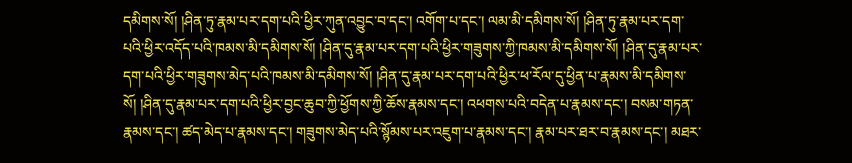དམིགས་སོ། །ཤིན་ཏུ་རྣམ་པར་དག་པའི་ཕྱིར་ཀུན་འབྱུང་བ་དང་། འགོག་པ་དང་། ལམ་མི་དམིགས་སོ། །ཤིན་ཏུ་རྣམ་པར་དག་པའི་ཕྱིར་འདོད་པའི་ཁམས་མི་དམིགས་སོ། །ཤིན་དུ་རྣམ་པར་དག་པའི་ཕྱིར་གཟུགས་ཀྱི་ཁམས་མི་དམིགས་སོ། །ཤིན་དུ་རྣམ་པར་དག་པའི་ཕྱིར་གཟུགས་མེད་པའི་ཁམས་མི་དམིགས་སོ། །ཤིན་དུ་རྣམ་པར་དག་པའི་ཕྱིར་ཕ་རོལ་དུ་ཕྱིན་པ་རྣམས་མི་དམིགས་སོ། །ཤིན་དུ་རྣམ་པར་དག་པའི་ཕྱིར་བྱང་ཆུབ་ཀྱི་ཕྱོགས་ཀྱི་ཆོས་རྣམས་དང་། འཕགས་པའི་བདེན་པ་རྣམས་དང་། བསམ་གཏན་རྣམས་དང་། ཚད་མེད་པ་རྣམས་དང་། གཟུགས་མེད་པའི་སྙོམས་པར་འཇུག་པ་རྣམས་དང་། རྣམ་པར་ཐར་བ་རྣམས་དང་། མཐར་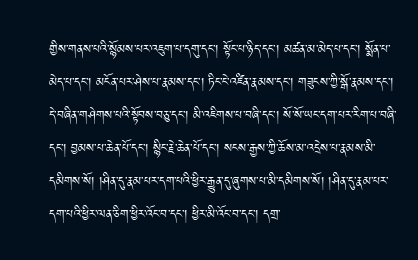གྱིས་གནས་པའི་སྙོམས་པར་འཇུག་པ་དགུ་དང་། སྟོང་པ་ཉིད་དང་། མཚན་མ་མེད་པ་དང་། སྨོན་པ་མེད་པ་དང་། མངོན་པར་ཤེས་པ་རྣམས་དང་། ཏིང་ངེ་འཛིན་རྣམས་དང་། གཟུངས་ཀྱི་སྒོ་རྣམས་དང་། དེ་བཞིན་གཤེགས་པའི་སྟོབས་བཅུ་དང་། མི་འཇིགས་པ་བཞི་དང་། སོ་སོ་ཡང་དག་པར་རིག་པ་བཞི་དང་། བྱམས་པ་ཆེན་པོ་དང་། སྙིང་རྗེ་ཆེན་པོ་དང་། སངས་རྒྱས་ཀྱི་ཆོས་མ་འདྲེས་པ་རྣམས་མི་དམིགས་སོ། །ཤིན་དུ་རྣམ་པར་དག་པའི་ཕྱིར་རྒྱུན་དུ་ཞུགས་པ་མི་དམིགས་སོ། །ཤིན་དུ་རྣམ་པར་དག་པའི་ཕྱིར་ལན་ཅིག་ཕྱིར་འོང་བ་དང་། ཕྱིར་མི་འོང་བ་དང་། དགྲ་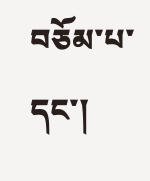བཅོམ་པ་དང་།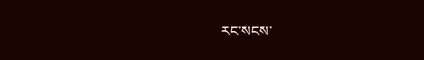རང་སངས་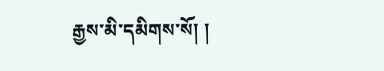རྒྱས་མི་དམིགས་སོ། །